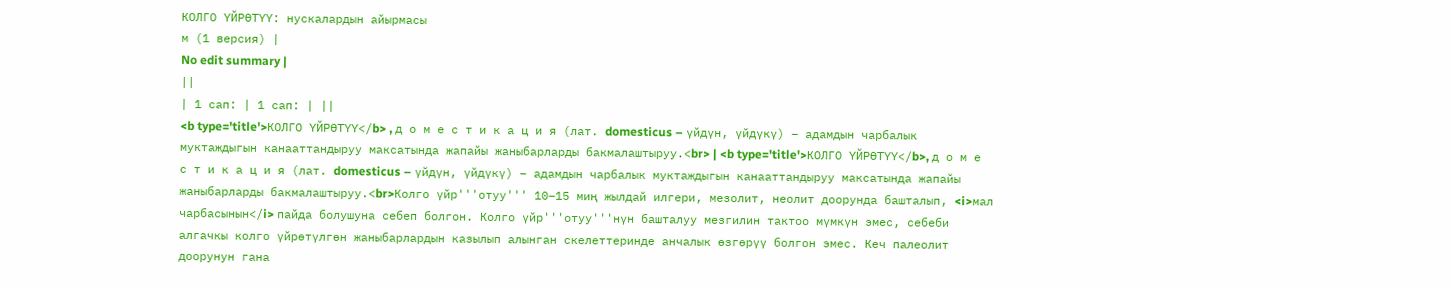КОЛГО ҮЙРӨТҮҮ: нускалардын айырмасы
м (1 версия) |
No edit summary |
||
| 1 сап: | 1 сап: | ||
<b type='title'>КОЛГО ҮЙРӨТҮҮ</b> , д о м е с т и к а ц и я (лат. domesticus – үйдүн, үйдүкү) – адамдын чарбалык муктаждыгын канааттандыруу максатында жапайы жаныбарларды бакмалаштыруу.<br> | <b type='title'>КОЛГО ҮЙРӨТҮҮ</b>, д о м е с т и к а ц и я (лат. domesticus – үйдүн, үйдүкү) – адамдын чарбалык муктаждыгын канааттандыруу максатында жапайы жаныбарларды бакмалаштыруу.<br>Колго үйр'''отуу''' 10–15 миң жылдай илгери, мезолит, неолит доорунда башталып, <i>мал чарбасынын</i> пайда болушуна себеп болгон. Колго үйр'''отуу'''нүн башталуу мезгилин тактоо мүмкүн эмес, себеби алгачкы колго үйрөтүлгөн жаныбарлардын казылып алынган скелеттеринде анчалык өзгөрүү болгон эмес. Кеч палеолит доорунун гана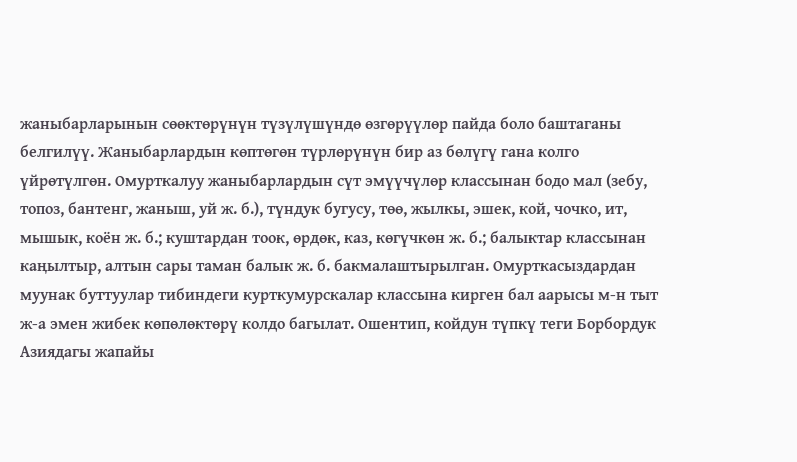жаныбарларынын сөөктөрүнүн түзүлүшүндө өзгөрүүлөр пайда боло баштаганы белгилүү. Жаныбарлардын көптөгөн түрлөрүнүн бир аз бөлүгү гана колго үйрөтүлгөн. Омурткалуу жаныбарлардын сүт эмүүчүлөр классынан бодо мал (зебу, топоз, бантенг, жаныш, уй ж. б.), түндук бугусу, төө, жылкы, эшек, кой, чочко, ит, мышык, коён ж. б.; куштардан тоок, өрдөк, каз, көгүчкөн ж. б.; балыктар классынан каңылтыр, алтын сары таман балык ж. б. бакмалаштырылган. Омурткасыздардан муунак буттуулар тибиндеги курткумурскалар классына кирген бал аарысы м-н тыт ж-а эмен жибек көпөлөктөрү колдо багылат. Ошентип, койдун түпкү теги Борбордук Азиядагы жапайы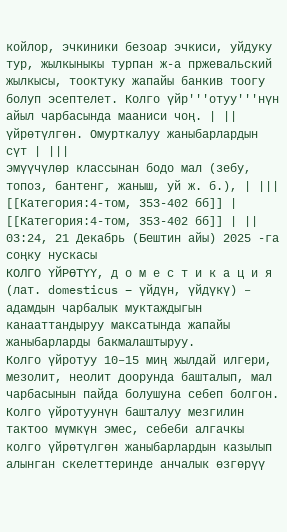койлор, эчкиники безоар эчкиси, уйдуку тур, жылкыныкы турпан ж-а пржевальский жылкысы, тооктуку жапайы банкив тоогу болуп эсептелет. Колго үйр'''отуу'''нүн айыл чарбасында мааниси чоң. | ||
үйрөтүлгөн. Омурткалуу жаныбарлардын сүт | |||
эмүүчүлөр классынан бодо мал (зебу, топоз, бантенг, жаныш, уй ж. б.), | |||
[[Категория:4-том, 353-402 бб]] | [[Категория:4-том, 353-402 бб]] | ||
03:24, 21 Декабрь (Бештин айы) 2025 -га соңку нускасы
КОЛГО ҮЙРӨТҮҮ, д о м е с т и к а ц и я (лат. domesticus – үйдүн, үйдүкү) – адамдын чарбалык муктаждыгын канааттандыруу максатында жапайы жаныбарларды бакмалаштыруу.
Колго үйротуу 10–15 миң жылдай илгери, мезолит, неолит доорунда башталып, мал чарбасынын пайда болушуна себеп болгон. Колго үйротуунүн башталуу мезгилин тактоо мүмкүн эмес, себеби алгачкы колго үйрөтүлгөн жаныбарлардын казылып алынган скелеттеринде анчалык өзгөрүү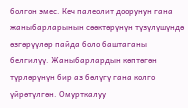болгон эмес. Кеч палеолит доорунун гана жаныбарларынын сөөктөрүнүн түзүлүшүндө өзгөрүүлөр пайда боло баштаганы белгилүү. Жаныбарлардын көптөгөн түрлөрүнүн бир аз бөлүгү гана колго үйрөтүлгөн. Омурткалуу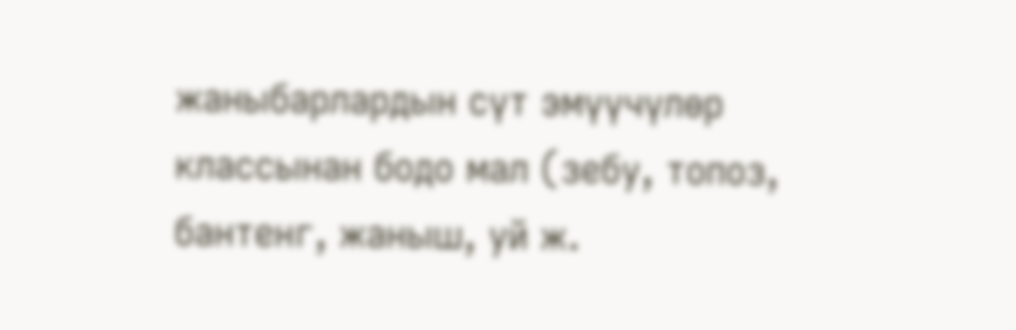жаныбарлардын сүт эмүүчүлөр классынан бодо мал (зебу, топоз, бантенг, жаныш, уй ж.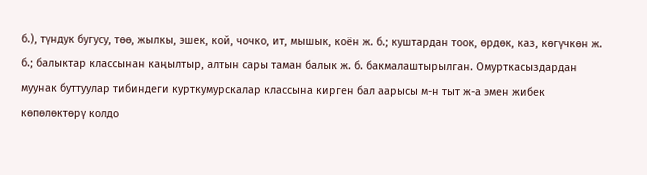б.), түндук бугусу, төө, жылкы, эшек, кой, чочко, ит, мышык, коён ж. б.; куштардан тоок, өрдөк, каз, көгүчкөн ж. б.; балыктар классынан каңылтыр, алтын сары таман балык ж. б. бакмалаштырылган. Омурткасыздардан муунак буттуулар тибиндеги курткумурскалар классына кирген бал аарысы м-н тыт ж-а эмен жибек көпөлөктөрү колдо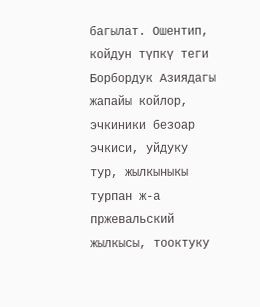багылат. Ошентип, койдун түпкү теги Борбордук Азиядагы жапайы койлор, эчкиники безоар эчкиси, уйдуку тур, жылкыныкы турпан ж-а пржевальский жылкысы, тооктуку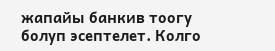жапайы банкив тоогу болуп эсептелет. Колго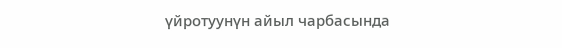үйротуунүн айыл чарбасында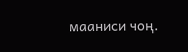мааниси чоң.